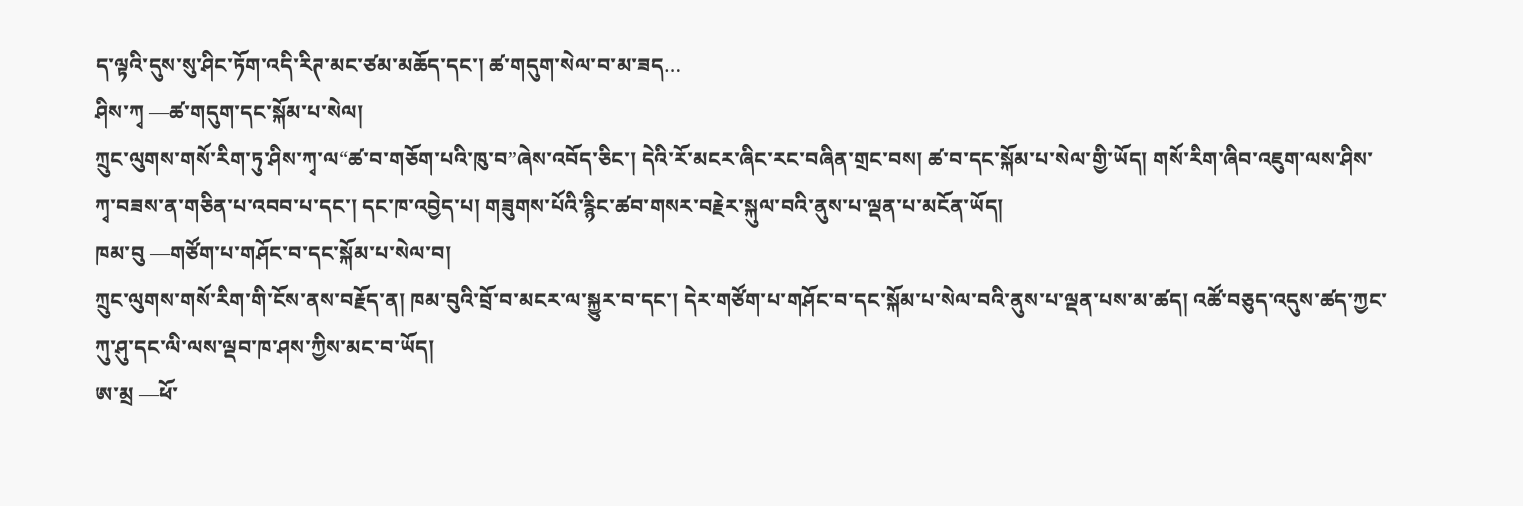ད་ལྟའི་དུས་སུ་ཤིང་ཏོག་འདི་རིཊ་མང་ཙམ་མཆོད་དང་། ཚ་གདུག་སེལ་བ་མ་ཟད…
ཤིས་ཀྭ —ཚ་གདུག་དང་སྐོམ་པ་སེལ།
ཀྲུང་ལུགས་གསོ་རིག་ཏུ་ཤིས་ཀྭ་ལ“ཚ་བ་གཅོག་པའི་ཁུ་བ”ཞེས་འབོད་ཅིང་། དེའི་རོ་མངར་ཞིང་རང་བཞིན་གྲང་བས། ཚ་བ་དང་སྐོམ་པ་སེལ་གྱི་ཡོད། གསོ་རིག་ཞིབ་འཇུག་ལས་ཤིས་ཀྭ་བཟས་ན་གཅིན་པ་འབབ་པ་དང་། དང་ཁ་འབྱེད་པ། གཟུགས་པོའི་རྙིང་ཚབ་གསར་བརྗེར་སྐུལ་བའི་ནུས་པ་ལྡན་པ་མངོན་ཡོད།
ཁམ་བུ —གཙོག་པ་གཤོང་བ་དང་སྐོམ་པ་སེལ་བ།
ཀྲུང་ལུགས་གསོ་རིག་གི་ངོས་ནས་བརྗོད་ན། ཁམ་བུའི་བྲོ་བ་མངར་ལ་སྐྱུར་བ་དང་། དེར་གཙོག་པ་གཤོང་བ་དང་སྐོམ་པ་སེལ་བའི་ནུས་པ་ལྡན་པས་མ་ཚད། འཚོ་བཅུད་འདུས་ཚད་ཀྱང་ཀུ་ཤུ་དང་ལི་ལས་ལྡབ་ཁ་ཤས་ཀྱིས་མང་བ་ཡོད།
ཨ་མྲ —ཕོ་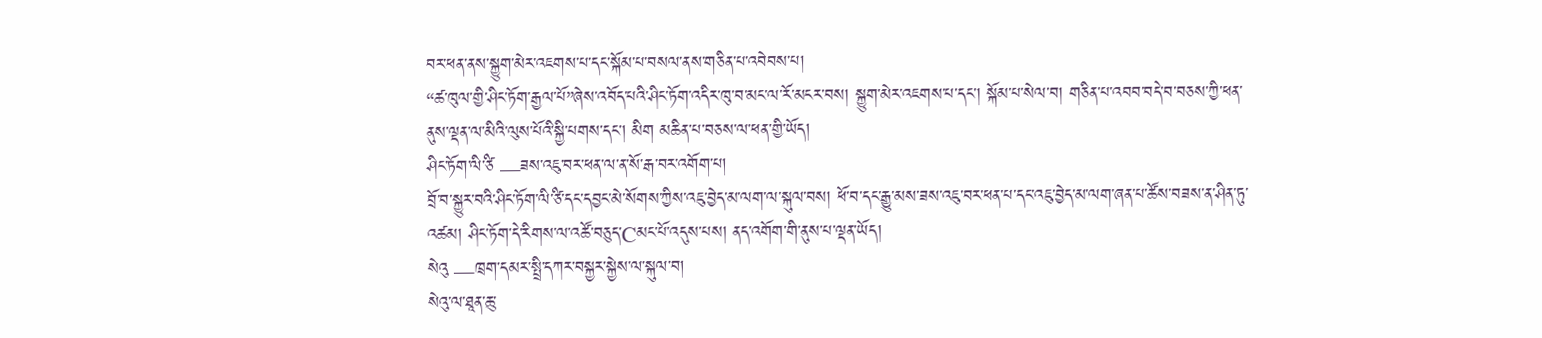བར་ཕན་ནས་སྐྱུག་མེར་འཇགས་པ་དང་སྐོམ་པ་བསལ་ནས་གཅིན་པ་འབེབས་པ།
“ཚ་ཁུལ་གྱི་ཤིང་ཏོག་རྒྱལ་པོ”ཞེས་འབོད་པའི་ཤིང་ཏོག་འདིར་ཁུ་བ་མང་ལ་རོ་མངར་བས། སྐྱུག་མེར་འཇགས་པ་དང་། སྐོམ་པ་སེལ་བ། གཅིན་པ་འབབ་བདེ་བ་བཅས་ཀྱི་ཕན་ནུས་ལྡན་ལ་མིའི་ལུས་པོའི་སྐྱི་པགས་དང་། མིག མཆིན་པ་བཅས་ལ་ཕན་གྱི་ཡོད།
ཤིང་ཏོག་ལི་ཙི —ཟས་འཇུ་བར་ཕན་ལ་ན་སོ་རྒ་བར་འགོག་པ།
བྲོ་བ་སྐྱུར་བའི་ཤིང་ཏོག་ལི་ཙི་དང་དབྱང་མེ་སོགས་ཀྱིས་འཇུ་བྱེད་མ་ལག་ལ་སྐུལ་བས། ཕོ་བ་དང་རྒྱུ་མས་ཟས་འཇུ་བར་ཕན་པ་དང་འཇུ་བྱེད་མ་ལག་ཞན་པ་ཚོས་བཟས་ན་ཤིན་ཏུ་འཚམ། ཤིང་ཏོག་དེ་རིགས་ལ་འཚོ་བཅུད་Cམང་པོ་འདུས་པས། ནད་འགོག་གི་ནུས་པ་ལྡན་ཡོད།
སེའུ —ཁྲག་དམར་སྤྲི་དཀར་བསྐྱར་སྐྱེས་ལ་སྐུལ་བ།
སེའུ་ལ་ཐཱན་ཆུ་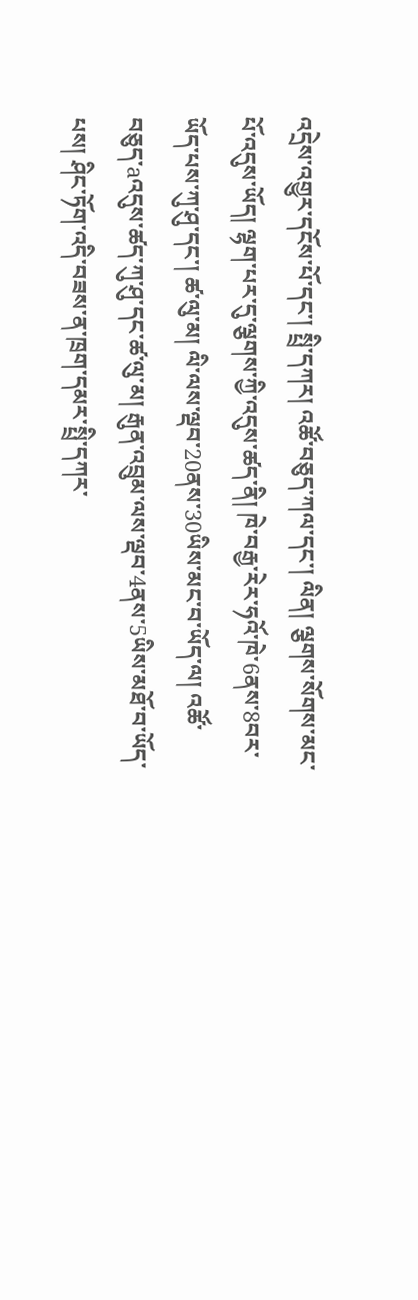འདྲེས་འགྱུར་དངོས་པོ་དང་། སྤྲི་དཀར། འཚོ་བཅུད་ཀལ་དང་། ལིན། ལྕགས་སོགས་མང་པོ་འདུས་ཡོད། ལྷག་པར་དུ་ལྕགས་ཀྱི་འདུས་ཚད་ནི། ཁེ་བརྒྱ་རེར་ཧའོ་ཁེ་6ནས་8བར་ཡོད་པས་ཀུ་ཤུ་དང་། ཚ་ལུ་མ། ལི་ལས་ལྡབ་20ནས་30ཡིས་མང་བ་ཡོད་ལ། འཚོ་བཅུད་aའདུས་ཚད་ཀུ་ཤུ་དང་ཚ་ལུ་མ། རྒུན་འབྲུམ་ལས་ལྡབ་4ནས་5ཡིས་མཐོ་བ་ཡོད་པས། ཤིང་ཏོག་འདི་བཟས་ན་ཁྲག་དམར་སྤྲི་དཀར་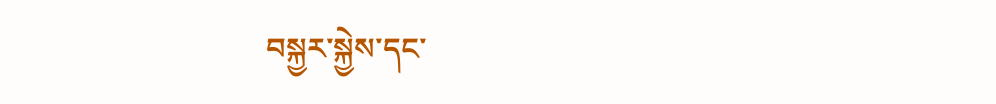བསྐྱར་སྐྱེས་དང་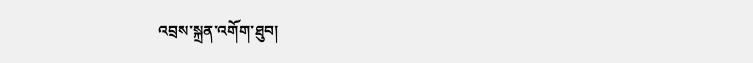འབྲས་སྐྲན་འགོག་ཐུབ།